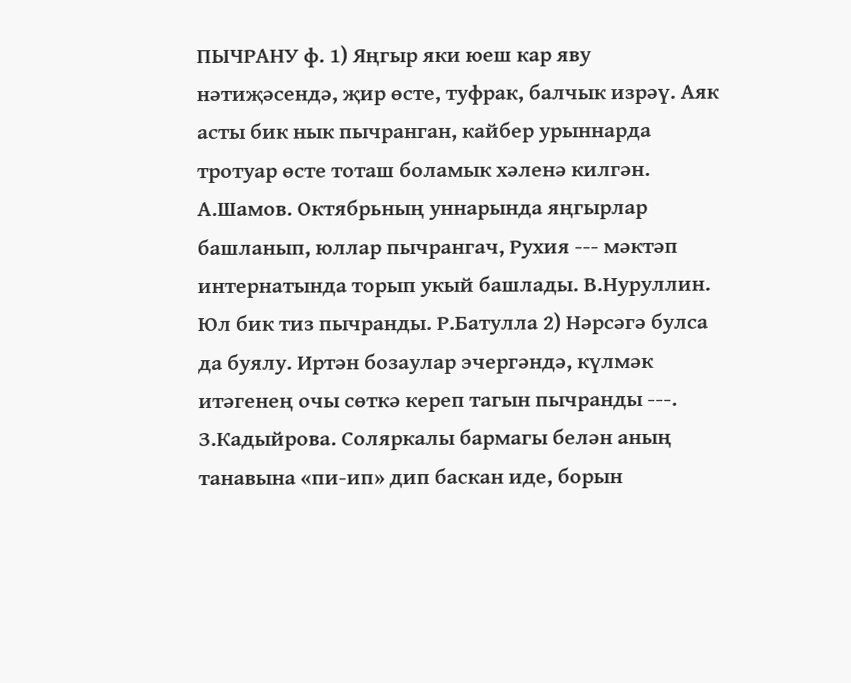ПЫЧРАНУ ф. 1) Яңгыр яки юеш кар яву нәтиҗәсендә, җир өсте, туфрак, балчык изрәү. Аяк асты бик нык пычранган, кайбер урыннарда тротуар өсте тоташ боламык хәленә килгән. А.Шамов. Октябрьның уннарында яңгырлар башланып, юллар пычрангач, Рухия --- мәктәп интернатында торып укый башлады. В.Нуруллин. Юл бик тиз пычранды. Р.Батулла 2) Нәрсәгә булса да буялу. Иртән бозаулар эчергәндә, күлмәк итәгенең очы сөткә кереп тагын пычранды ---. З.Кадыйрова. Соляркалы бармагы белән аның танавына «пи-ип» дип баскан иде, борын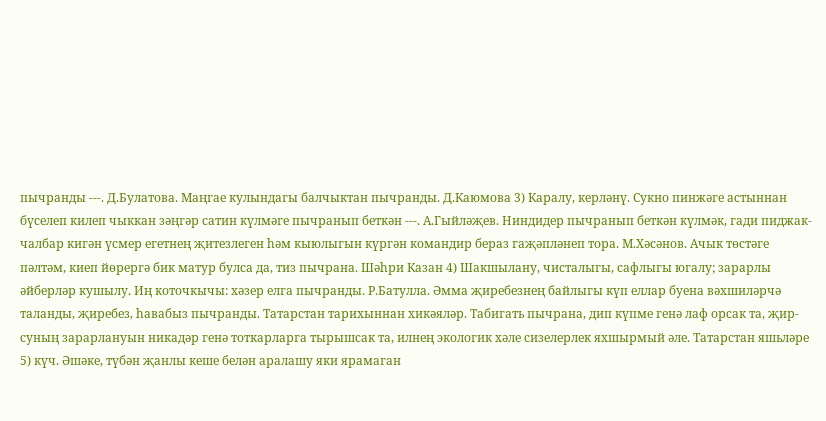пычранды ---. Д.Булатова. Маңгае кулындагы балчыктан пычранды. Д.Каюмова 3) Каралу, керләнү. Сукно пинжәге астыннан бүселеп килеп чыккан зәңгәр сатин күлмәге пычранып беткән ---. А.Гыйләҗев. Ниндидер пычранып беткән күлмәк, гади пиджак-чалбар кигән үсмер егетнең җитезлеген һәм кыюлыгын күргән командир бераз гаҗәпләнеп тора. М.Хәсәнов. Ачык төстәге пәлтәм, киеп йөрергә бик матур булса да, тиз пычрана. Шәһри Казан 4) Шакшылану, чисталыгы, сафлыгы югалу; зарарлы әйберләр кушылу. Иң коточкычы: хәзер елга пычранды. Р.Батулла. Әмма җиребезнең байлыгы күп еллар буена вәхшиләрчә таланды, җиребез, һавабыз пычранды. Татарстан тарихыннан хикәяләр. Табигать пычрана, дип күпме генә лаф орсак та, җир-суның зарарлануын никадәр генә тоткарларга тырышсак та, илнең экологик хәле сизелерлек яхшырмый әле. Татарстан яшьләре 5) күч. Әшәке, түбән җанлы кеше белән аралашу яки ярамаган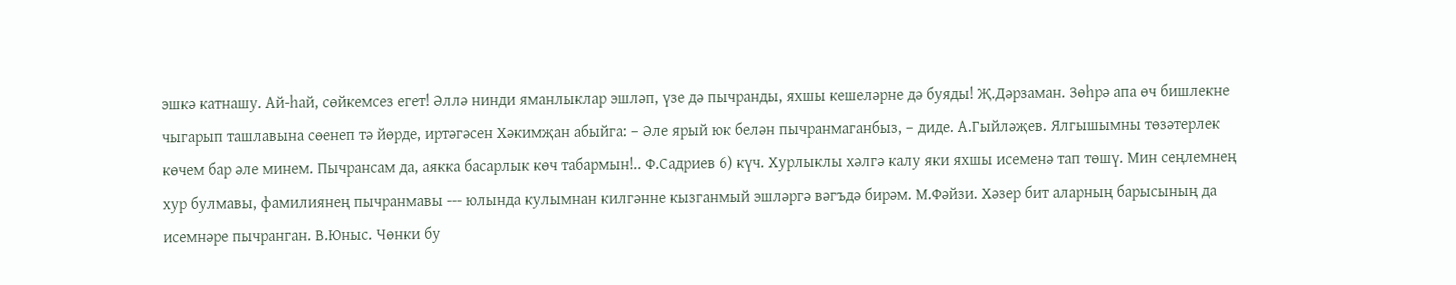эшкә катнашу. Ай-һай, сөйкемсез егет! Әллә нинди яманлыклар эшләп, үзе дә пычранды, яхшы кешеләрне дә буяды! Җ.Дәрзаман. Зөһрә апа өч бишлекне чыгарып ташлавына сөенеп тә йөрде, иртәгәсен Хәкимҗан абыйга: – Әле ярый юк белән пычранмаганбыз, – диде. А.Гыйләҗев. Ялгышымны төзәтерлек көчем бар әле минем. Пычрансам да, аякка басарлык көч табармын!.. Ф.Садриев 6) күч. Хурлыклы хәлгә калу яки яхшы исеменә тап төшү. Мин сеңлемнең хур булмавы, фамилиянең пычранмавы --- юлында кулымнан килгәнне кызганмый эшләргә вәгъдә бирәм. М.Фәйзи. Хәзер бит аларның барысының да исемнәре пычранган. В.Юныс. Чөнки бу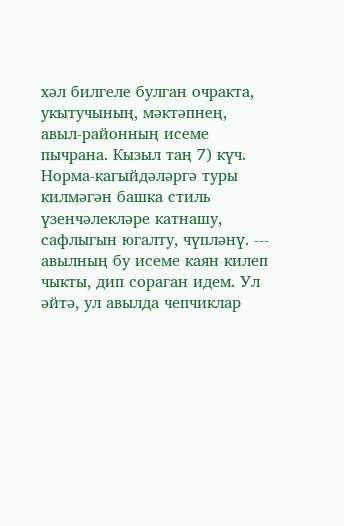хәл билгеле булган очракта, укытучының, мәктәпнең, авыл-районның исеме пычрана. Кызыл таң 7) күч. Норма-кагыйдәләргә туры килмәгән башка стиль үзенчәлекләре катнашу, сафлыгын югалту, чүпләнү. --- авылның бу исеме каян килеп чыкты, дип сораган идем. Ул әйтә, ул авылда чепчиклар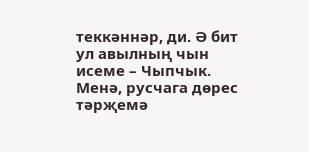теккәннәр, ди. Ә бит ул авылның чын исеме – Чыпчык. Менә, русчага дөрес тәрҗемә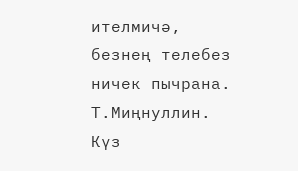ителмичә, безнең телебез ничек пычрана. Т.Миңнуллин. Күз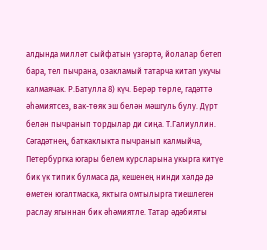алдында милләт сыйфатын үзгәртә, йолалар бетеп бара, тел пычрана, озакламый татарча китап укучы калмаячак. Р.Батулла 8) күч. Берәр төрле, гадәттә әһәмиятсез, вак-төяк эш белән мәшгуль булу. Дүрт белән пычранып тордылар ди сиңа. Т.Галиуллин. Сәгадәтнең, баткаклыкта пычранып калмыйча, Петербургка югары белем курсларына укырга китүе бик үк типик булмаса да, кешенең нинди хәлдә дә өметен югалтмаска, яктыга омтылырга тиешлеген раслау ягыннан бик әһәмиятле. Татар әдәбияты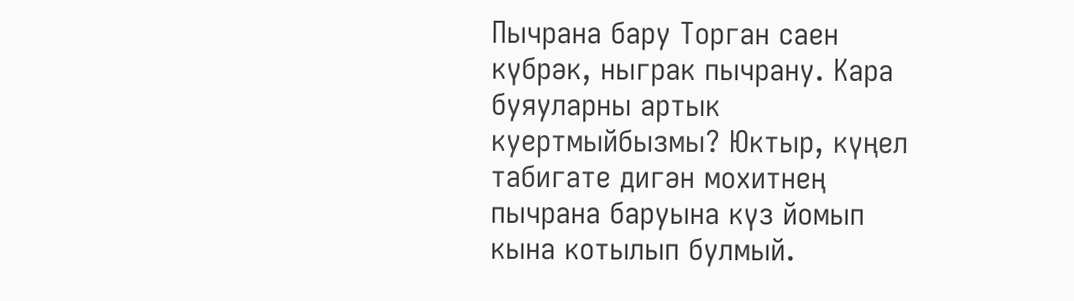Пычрана бару Торган саен күбрәк, ныграк пычрану. Кара буяуларны артык куертмыйбызмы? Юктыр, күңел табигате дигән мохитнең пычрана баруына күз йомып кына котылып булмый.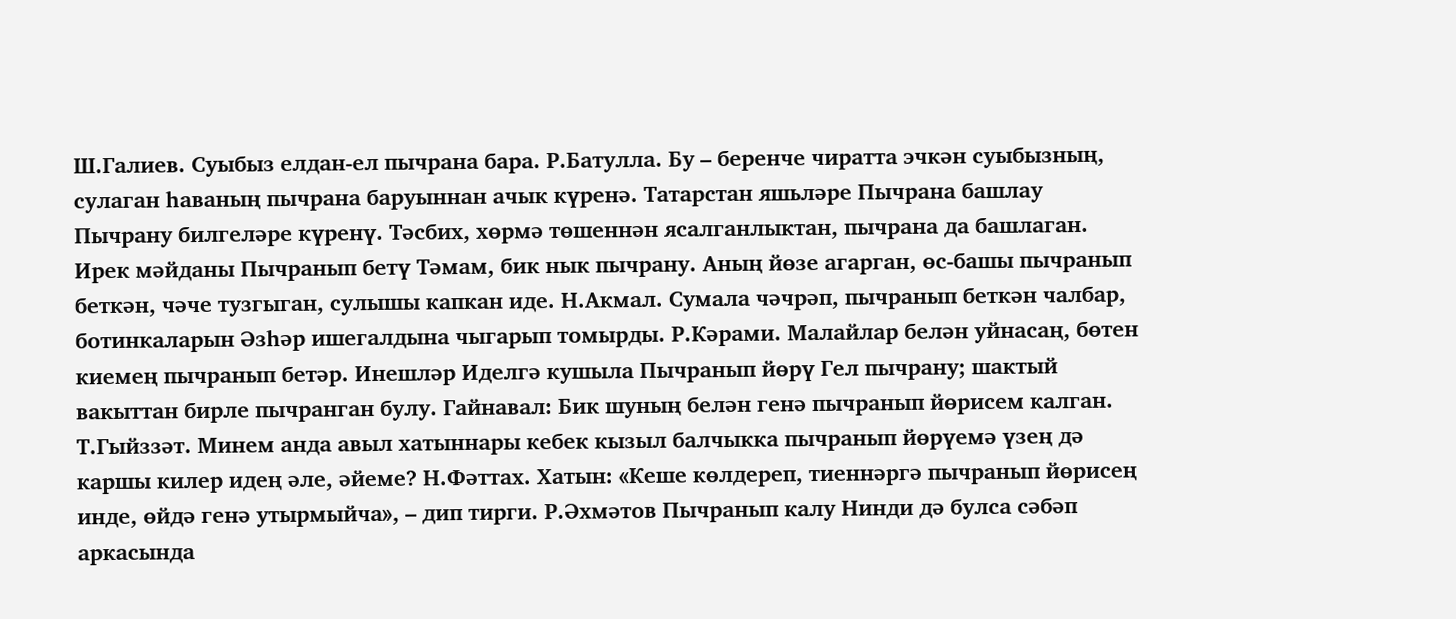Ш.Галиев. Суыбыз елдан-ел пычрана бара. Р.Батулла. Бу – беренче чиратта эчкән суыбызның, сулаган һаваның пычрана баруыннан ачык күренә. Татарстан яшьләре Пычрана башлау Пычрану билгеләре күренү. Тәсбих, хөрмә төшеннән ясалганлыктан, пычрана да башлаган. Ирек мәйданы Пычранып бетү Тәмам, бик нык пычрану. Аның йөзе агарган, өс-башы пычранып беткән, чәче тузгыган, сулышы капкан иде. Н.Акмал. Сумала чәчрәп, пычранып беткән чалбар, ботинкаларын Әзһәр ишегалдына чыгарып томырды. Р.Кәрами. Малайлар белән уйнасаң, бөтен киемең пычранып бетәр. Инешләр Иделгә кушыла Пычранып йөрү Гел пычрану; шактый вакыттан бирле пычранган булу. Гайнавал: Бик шуның белән генә пычранып йөрисем калган. Т.Гыйззәт. Минем анда авыл хатыннары кебек кызыл балчыкка пычранып йөрүемә үзең дә каршы килер идең әле, әйеме? Н.Фәттах. Хатын: «Кеше көлдереп, тиеннәргә пычранып йөрисең инде, өйдә генә утырмыйча», – дип тирги. Р.Әхмәтов Пычранып калу Нинди дә булса сәбәп аркасында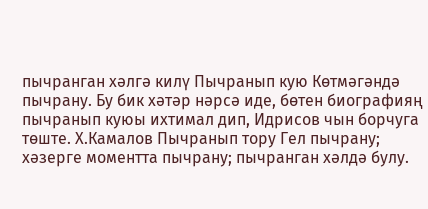пычранган хәлгә килү Пычранып кую Көтмәгәндә пычрану. Бу бик хәтәр нәрсә иде, бөтен биографияң пычранып куюы ихтимал дип, Идрисов чын борчуга төште. Х.Камалов Пычранып тору Гел пычрану; хәзерге моментта пычрану; пычранган хәлдә булу.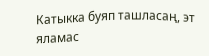Катыкка буяп ташласаң, эт яламас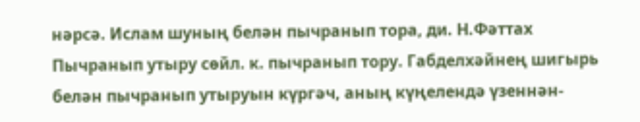нәрсә. Ислам шуның белән пычранып тора, ди. Н.Фәттах Пычранып утыру сөйл. к. пычранып тору. Габделхәйнең шигырь белән пычранып утыруын күргәч, аның күңелендә үзеннән-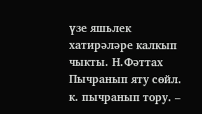үзе яшьлек хатирәләре калкып чыкты. Н.Фәттах Пычранып яту сөйл. к. пычранып тору. –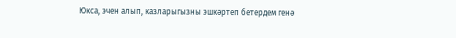Юкса, эчен алып, казларыгызны эшкәртеп бетердем генә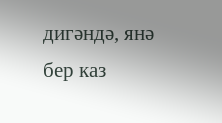дигәндә, янә бер каз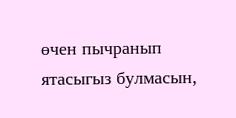өчен пычранып ятасыгыз булмасын,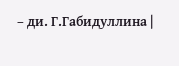– ди. Г.Габидуллина |